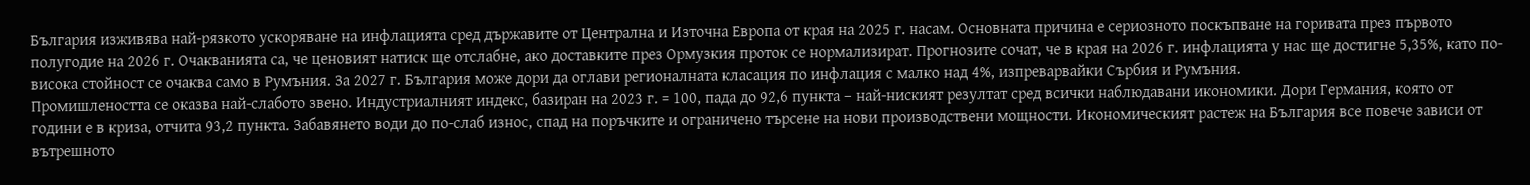България изживява най-рязкото ускоряване на инфлацията сред държавите от Централна и Източна Европа от края на 2025 г. насам. Основната причина е сериозното поскъпване на горивата през първото полугодие на 2026 г. Очакванията са, че ценовият натиск ще отслабне, ако доставките през Ормузкия проток се нормализират. Прогнозите сочат, че в края на 2026 г. инфлацията у нас ще достигне 5,35%, като по-висока стойност се очаква само в Румъния. За 2027 г. България може дори да оглави регионалната класация по инфлация с малко над 4%, изпреварвайки Сърбия и Румъния.
Промишлеността се оказва най-слабото звено. Индустриалният индекс, базиран на 2023 г. = 100, пада до 92,6 пункта – най-ниският резултат сред всички наблюдавани икономики. Дори Германия, която от години е в криза, отчита 93,2 пункта. Забавянето води до по-слаб износ, спад на поръчките и ограничено търсене на нови производствени мощности. Икономическият растеж на България все повече зависи от вътрешното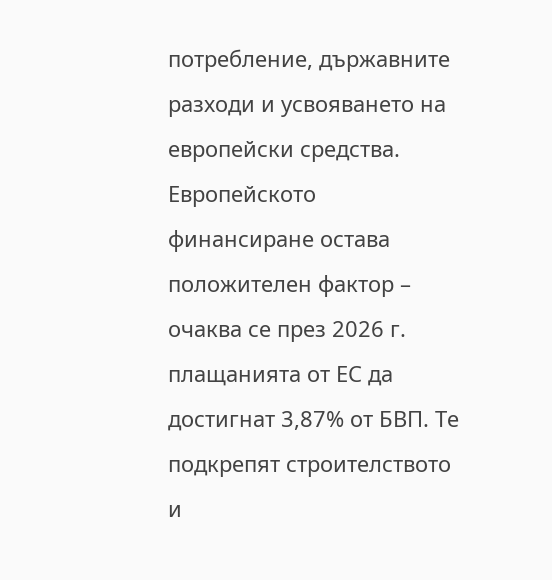потребление, държавните разходи и усвояването на европейски средства.
Европейското финансиране остава положителен фактор – очаква се през 2026 г. плащанията от ЕС да достигнат 3,87% от БВП. Те подкрепят строителството и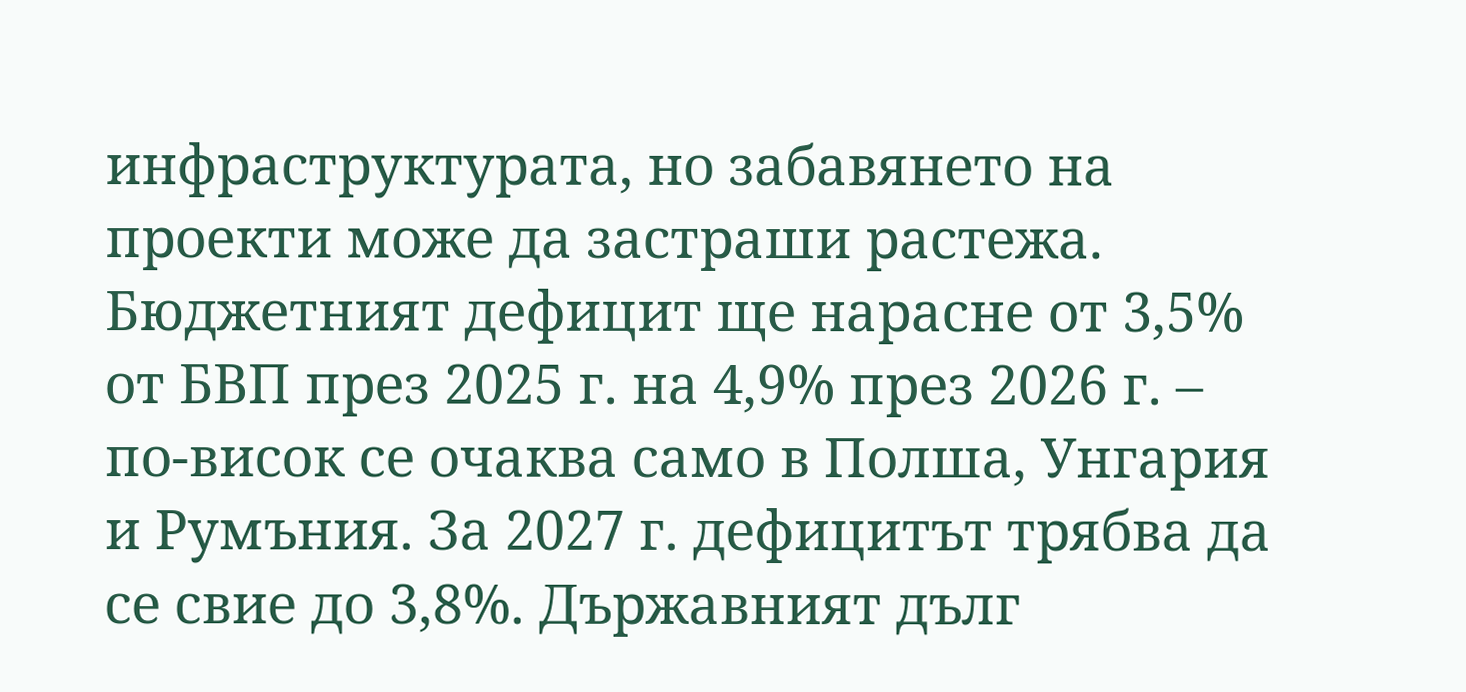инфраструктурата, но забавянето на проекти може да застраши растежа. Бюджетният дефицит ще нарасне от 3,5% от БВП през 2025 г. на 4,9% през 2026 г. – по-висок се очаква само в Полша, Унгария и Румъния. За 2027 г. дефицитът трябва да се свие до 3,8%. Държавният дълг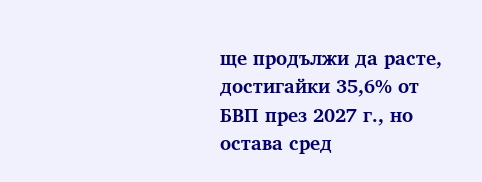ще продължи да расте, достигайки 35,6% от БВП през 2027 г., но остава сред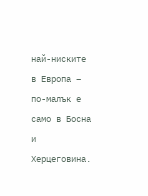най-ниските в Европа – по-малък е само в Босна и Херцеговина.